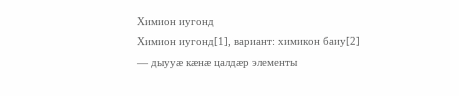Химион иугонд
Химион иугонд[1], вариант: химикон баиу[2] — дыууæ кæнæ цалдæр элементы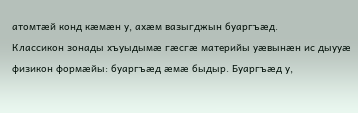атомтæй конд кæмæн у, ахæм вазыгджын буаргъæд.
Классикон зонады хъуыдымæ гæсгæ материйы уæвынæн ис дыууæ физикон формæйы: буаргъæд æмæ быдыр. Буаргъæд у,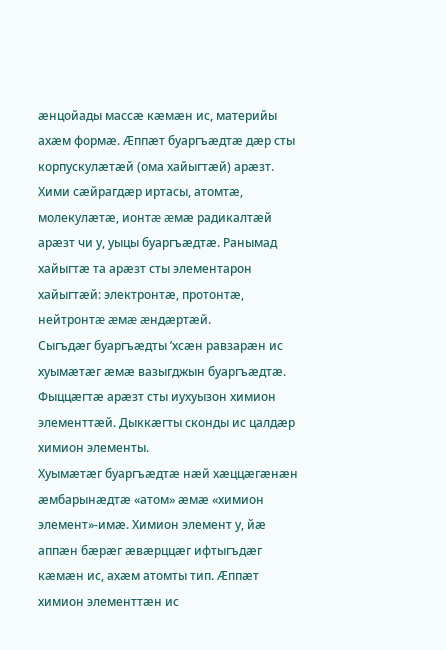æнцойады массæ кæмæн ис, материйы ахæм формæ. Æппæт буаргъæдтæ дæр сты корпускулæтæй (ома хайыгтæй) арæзт.
Хими сæйрагдæр иртасы, атомтæ, молекулæтæ, ионтæ æмæ радикалтæй арæзт чи у, уыцы буаргъæдтæ. Ранымад хайыгтæ та арæзт сты элементарон хайыгтæй: электронтæ, протонтæ, нейтронтæ æмæ æндæртæй.
Сыгъдæг буаргъæдты ’хсæн равзарæн ис хуымæтæг æмæ вазыгджын буаргъæдтæ. Фыццæгтæ арæзт сты иухуызон химион элементтæй. Дыккæгты сконды ис цалдæр химион элементы.
Хуымæтæг буаргъæдтæ нæй хæццæгæнæн æмбарынæдтæ «атом» æмæ «химион элемент»-имæ. Химион элемент у, йæ аппæн бæрæг æвæрццæг ифтыгъдæг кæмæн ис, ахæм атомты тип. Æппæт химион элементтæн ис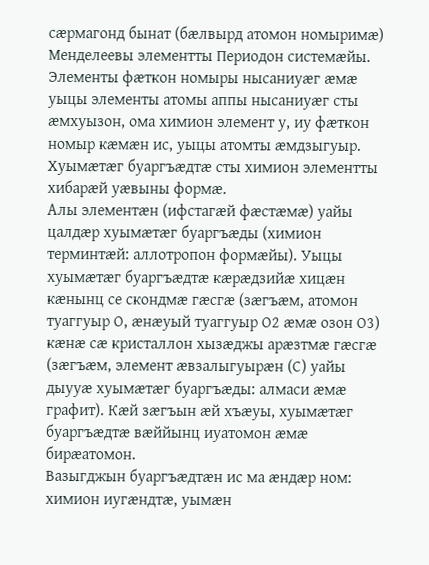сæрмагонд бынат (бæлвырд атомон номыримæ) Менделеевы элементты Периодон системæйы. Элементы фæткон номыры нысаниуæг æмæ уыцы элементы атомы аппы нысаниуæг сты æмхуызон, ома химион элемент у, иу фæткон номыр кæмæн ис, уыцы атомты æмдзыгуыр. Хуымæтæг буаргъæдтæ сты химион элементты хибарæй уæвыны формæ.
Алы элементæн (ифстагæй фæстæмæ) уайы цалдæр хуымæтæг буаргъæды (химион терминтæй: аллотропон формæйы). Уыцы хуымæтæг буаргъæдтæ кæрæдзийæ хицæн кæнынц се скондмæ гæсгæ (зæгъæм, атомон туаггуыр О, æнæуый туаггуыр О2 æмæ озон О3) кæнæ сæ кристаллон хызæджы арæзтмæ гæсгæ (зæгъæм, элемент æвзалыгуырæн (С) уайы дыууæ хуымæтæг буаргъæды: алмаси æмæ графит). Кæй зæгъын æй хъæуы, хуымæтæг буаргъæдтæ вæййынц иуатомон æмæ бирæатомон.
Вазыгджын буаргъæдтæн ис ма æндæр ном: химион иугæндтæ, уымæн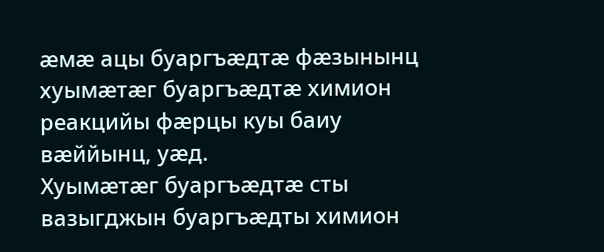æмæ ацы буаргъæдтæ фæзынынц хуымæтæг буаргъæдтæ химион реакцийы фæрцы куы баиу вæййынц, уæд.
Хуымæтæг буаргъæдтæ сты вазыгджын буаргъæдты химион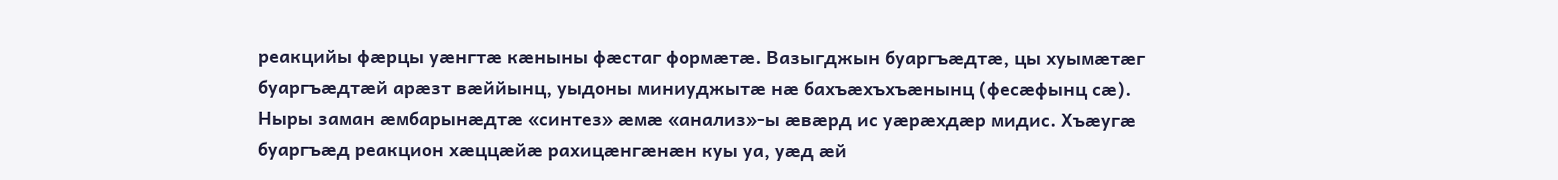реакцийы фæрцы уæнгтæ кæныны фæстаг формæтæ. Вазыгджын буаргъæдтæ, цы хуымæтæг буаргъæдтæй арæзт вæййынц, уыдоны миниуджытæ нæ бахъæхъхъæнынц (фесæфынц сæ).
Ныры заман æмбарынæдтæ «синтез» æмæ «анализ»-ы æвæрд ис уæрæхдæр мидис. Хъæугæ буаргъæд реакцион хæццæйæ рахицæнгæнæн куы уа, уæд æй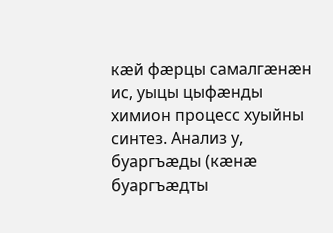кæй фæрцы самалгæнæн ис, уыцы цыфæнды химион процесс хуыйны синтез. Анализ у, буаргъæды (кæнæ буаргъæдты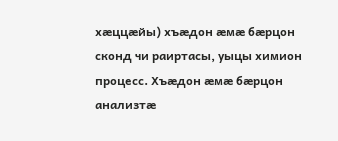хæццæйы) хъæдон æмæ бæрцон сконд чи раиртасы, уыцы химион процесс. Хъæдон æмæ бæрцон анализтæ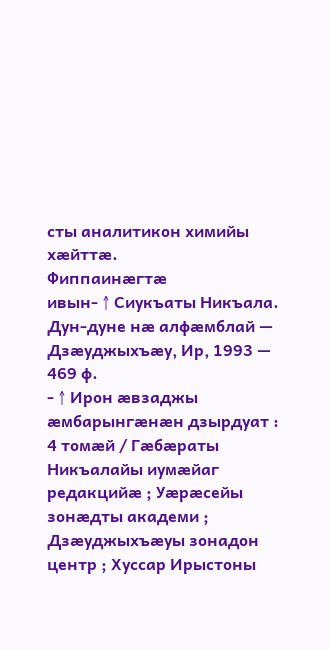сты аналитикон химийы хæйттæ.
Фиппаинæгтæ
ивын- ↑ Сиукъаты Никъала. Дун-дуне нæ алфæмблай — Дзæуджыхъæу, Ир, 1993 — 469 ф.
- ↑ Ирон æвзаджы æмбарынгæнæн дзырдуат : 4 томæй / Гæбæраты Никъалайы иумæйаг редакцийæ ; Уæрæсейы зонæдты академи ; Дзæуджыхъæуы зонадон центр ; Хуссар Ирыстоны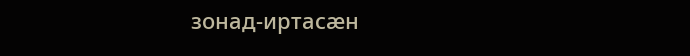зонад-иртасæн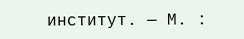институт. — М. :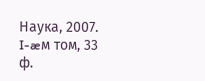Наука, 2007. I-æм том, 33 ф.